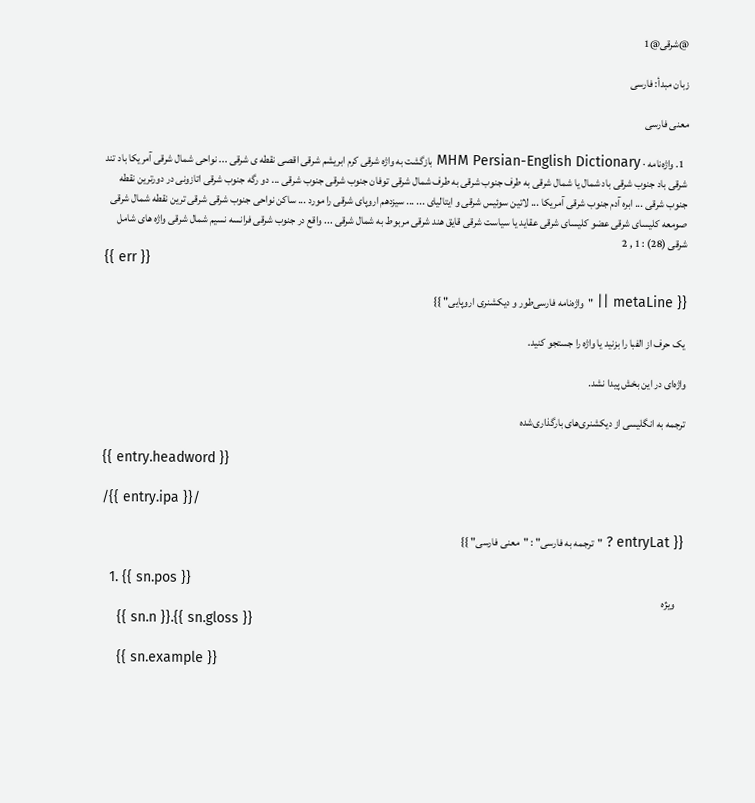@شرقى@1

زبان مبدأ: فارسی

معنی فارسی

  1. واژه‌نامه · MHM Persian-English Dictionary بازگشت به واژه شرقى کرم ابريشم شرقى اقصى نقطه ى شرقى ... نواحى شمال شرقى آمريکا باد تند شرقى باد جنوب شرقى باد شمال يا شمال شرقى به طرف جنوب شرقى به طرف شمال شرقى توفان جنوب شرقى جنوب شرقى ... دو رگه جنوب شرقى اتازونى در دورترين نقطه جنوب شرقى ... ابره آدم جنوب شرقى آمريکا ... لاتين سوئيس شرقى و ايتالياى ... ... سيزدهم اروپاى شرقى را مورد ... ساکن نواحى جنوب شرقى شرقى ترين نقطه شمال شرقى صومعه کليساى شرقى عضو کليساى شرقى عقايد يا سياست شرقى قايق هند شرقى مربوط به شمال شرقى ... واقع در جنوب شرقى فرانسه نسيم شمال شرقى واژه هاى شامل شرقى (28) : 1 , 2
{{ err }}

{{ metaLine || "واژه‌نامه فارسی‌طور و دیکشنری اروپایی" }}

یک حرف از الفبا را بزنید یا واژه را جستجو کنید.

واژه‌ای در این بخش پیدا نشد.

ترجمه به انگلیسی از دیکشنری‌های بارگذاری‌شده

{{ entry.headword }}

/{{ entry.ipa }}/

{{ entryLat ? "ترجمه به فارسی" : "معنی فارسی" }}

  1. {{ sn.pos }}
    ویژه
    {{ sn.n }}.{{ sn.gloss }}

    {{ sn.example }}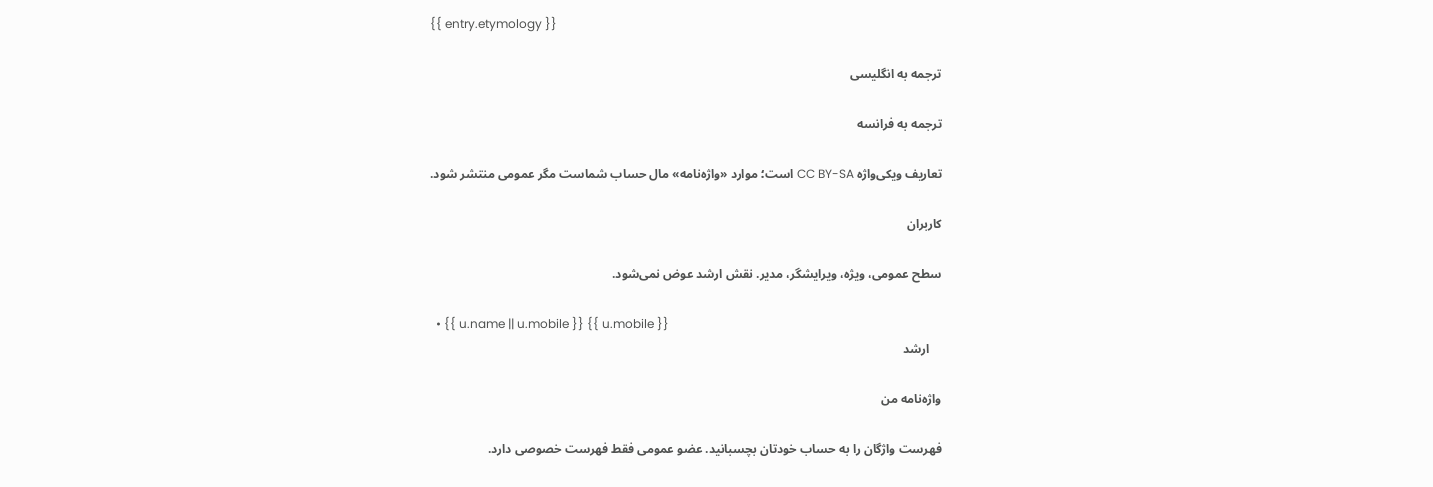{{ entry.etymology }}

ترجمه به انگلیسی

ترجمه به فرانسه

تعاریف ویکی‌واژه CC BY-SA است؛ موارد «واژه‌نامه» مال حساب شماست مگر عمومی منتشر شود.

کاربران

سطح عمومی، ویژه، ویرایشگر، مدیر. نقش ارشد عوض نمی‌شود.

  • {{ u.name || u.mobile }} {{ u.mobile }}
    ارشد

واژه‌نامه من

فهرست واژگان را به حساب خودتان بچسبانید. عضو عمومی فقط فهرست خصوصی دارد.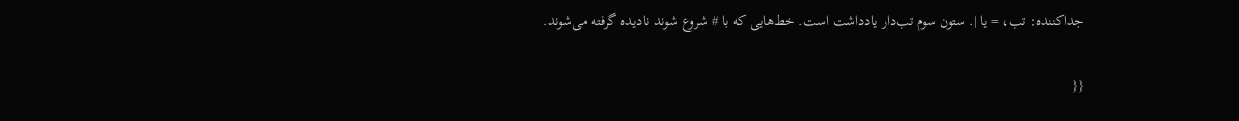جداکننده: تب، = یا |. ستون سوم تب‌دار یادداشت است. خط‌هایی که با # شروع شوند نادیده گرفته می‌شوند.

{{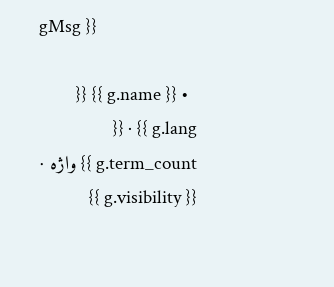gMsg }}

  • {{ g.name }} {{ g.lang }} · {{ g.term_count }} واژه · {{ g.visibility }}